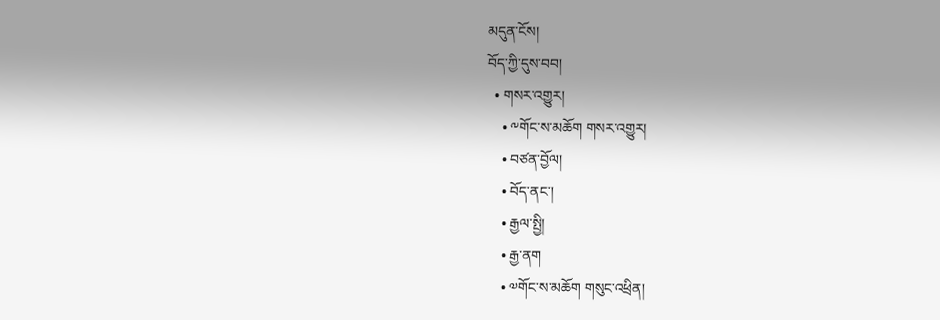མདུན་ངོས།
བོད་ཀྱི་དུས་བབ།
  • གསར་འགྱུར།
    • ༸གོང་ས་མཆོག གསར་འགྱུར།
    • བཙན་བྱོལ།
    • བོད་ནང་།
    • རྒྱལ་སྤྱི།
    • རྒྱ་ནག
    • ༧གོང་ས་མཆོག གསུང་འཕྲིན།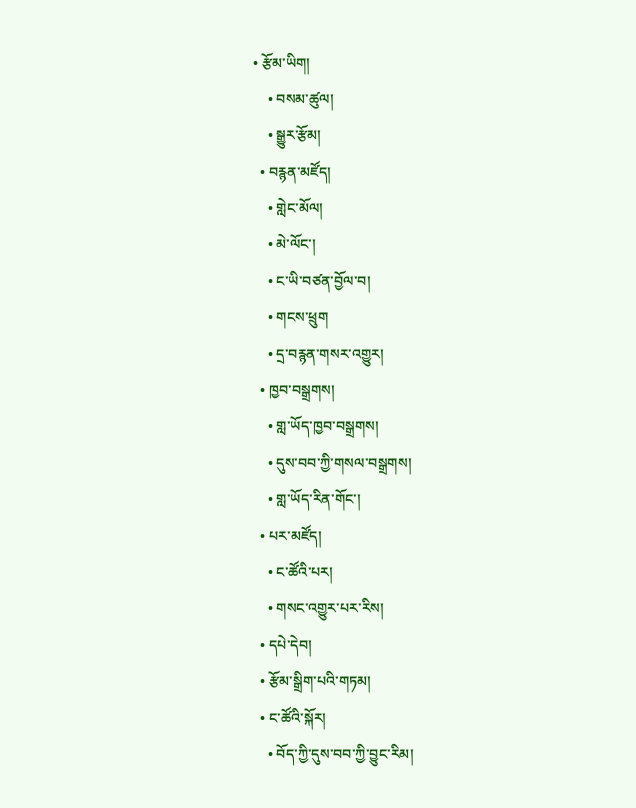• རྩོམ་ཡིག།
    • བསམ་ཚུལ།
    • སྒྱུར་རྩོམ།
  • བརྙན་མཛོད།
    • གླེང་མོལ།
    • མེ་ལོང་།
    • ང་ཡི་བཙན་བྱོལ་བ།
    • གངས་ཕྲུག
    • དྲ་བརྙན་གསར་འགྱུར།
  • ཁྱབ་བསྒྲགས།
    • གླ་ཡོད་ཁྱབ་བསྒྲགས།
    • དུས་བབ་ཀྱི་གསལ་བསྒྲགས།
    • གླ་ཡོད་རིན་གོང་།
  • པར་མཛོད།
    • ང་ཚོའི་པར།
    • གསང་འགྱུར་པར་རིས།
  • དཔེ་དེབ།
  • རྩོམ་སྒྲིག་པའི་གཏམ།
  • ང་ཚོའི་སྐོར།
    • བོད་ཀྱི་དུས་བབ་ཀྱི་བྱུང་རིམ།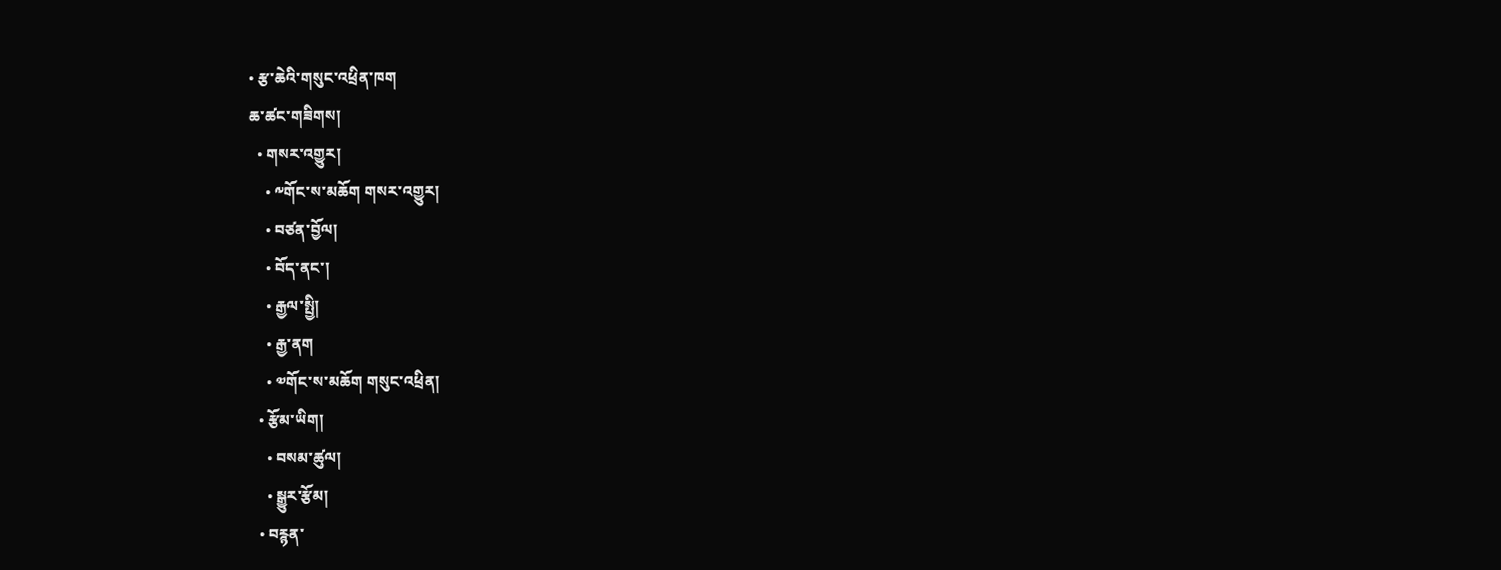• རྩ་ཆེའི་གསུང་འཕྲིན་ཁག
ཆ་ཚང་གཟིགས།
  • གསར་འགྱུར།
    • ༸གོང་ས་མཆོག གསར་འགྱུར།
    • བཙན་བྱོལ།
    • བོད་ནང་།
    • རྒྱལ་སྤྱི།
    • རྒྱ་ནག
    • ༧གོང་ས་མཆོག གསུང་འཕྲིན།
  • རྩོམ་ཡིག།
    • བསམ་ཚུལ།
    • སྒྱུར་རྩོམ།
  • བརྙན་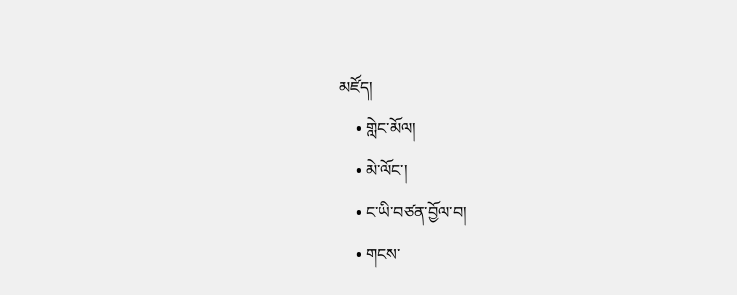མཛོད།
    • གླེང་མོལ།
    • མེ་ལོང་།
    • ང་ཡི་བཙན་བྱོལ་བ།
    • གངས་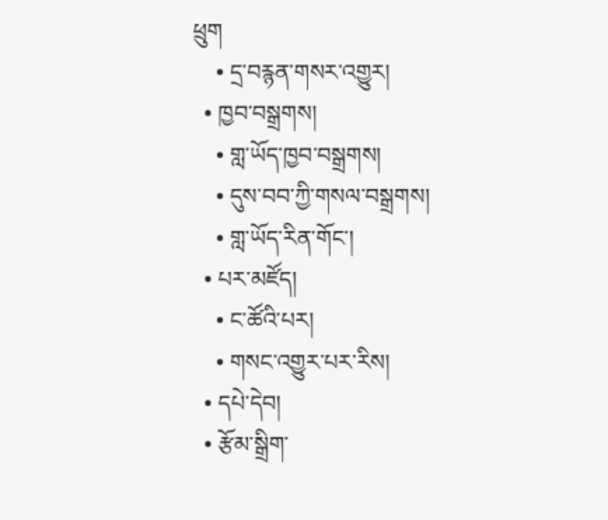ཕྲུག
    • དྲ་བརྙན་གསར་འགྱུར།
  • ཁྱབ་བསྒྲགས།
    • གླ་ཡོད་ཁྱབ་བསྒྲགས།
    • དུས་བབ་ཀྱི་གསལ་བསྒྲགས།
    • གླ་ཡོད་རིན་གོང་།
  • པར་མཛོད།
    • ང་ཚོའི་པར།
    • གསང་འགྱུར་པར་རིས།
  • དཔེ་དེབ།
  • རྩོམ་སྒྲིག་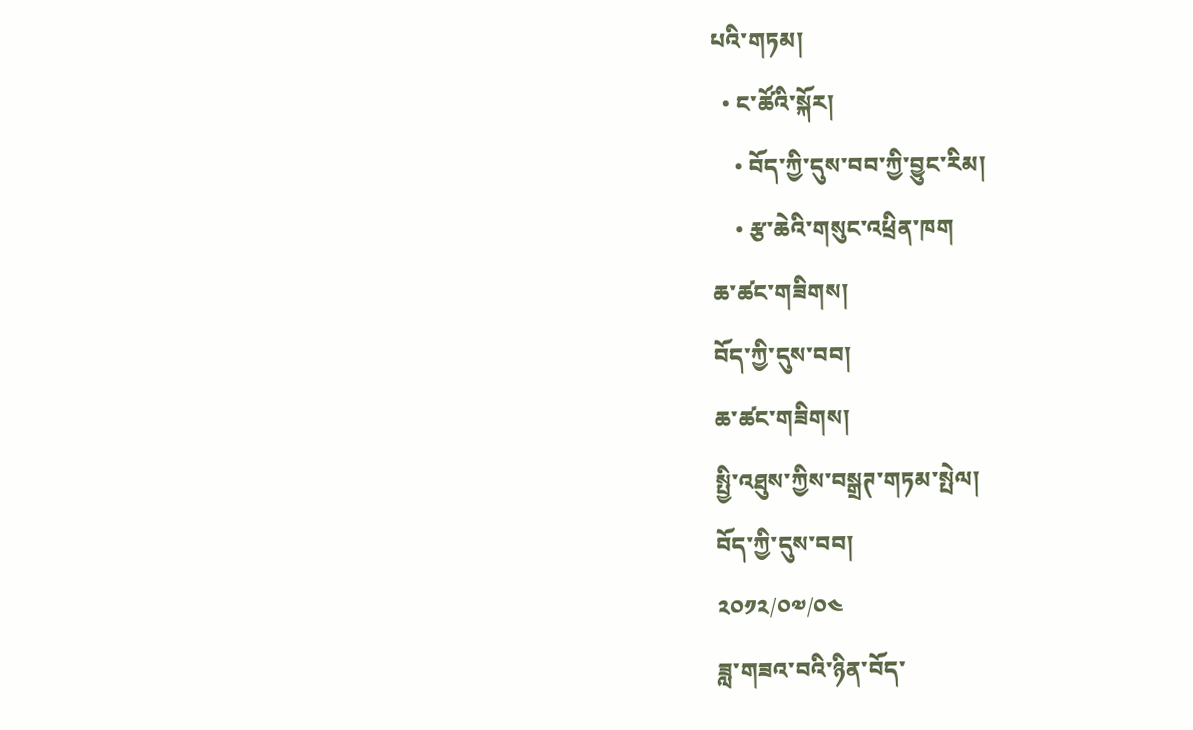པའི་གཏམ།
  • ང་ཚོའི་སྐོར།
    • བོད་ཀྱི་དུས་བབ་ཀྱི་བྱུང་རིམ།
    • རྩ་ཆེའི་གསུང་འཕྲིན་ཁག
ཆ་ཚང་གཟིགས།
བོད་ཀྱི་དུས་བབ།
ཆ་ཚང་གཟིགས།
སྤྱི་འཐུས་ཀྱིས་བསྒྲཊ་གཏམ་སྤེལ།
བོད་ཀྱི་དུས་བབ།
༢༠༡༢/༠༧/༠༤
ཟླ་གཟའ་བའི་ཉིན་བོད་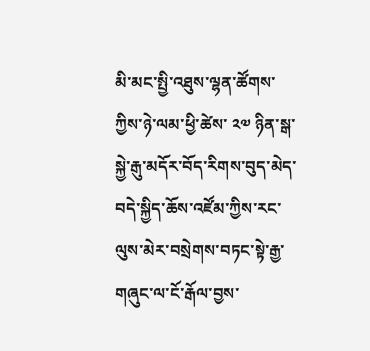མི་མང་སྤྱི་འཐུས་ལྷན་ཚོགས་ཀྱིས་ཉེ་ལམ་ཕྱི་ཚེས་ ༢༧ ཉིན་སྒ་སྐྱེ་རྒུ་མདོར་བོད་རིགས་བུད་མེད་བདེ་སྐྱིད་ཆོས་འཛོམ་ཀྱིས་རང་ལུས་མེར་བསྲེགས་བཏང་སྟེ་རྒྱ་གཞུང་ལ་ངོ་རྒོལ་བྱས་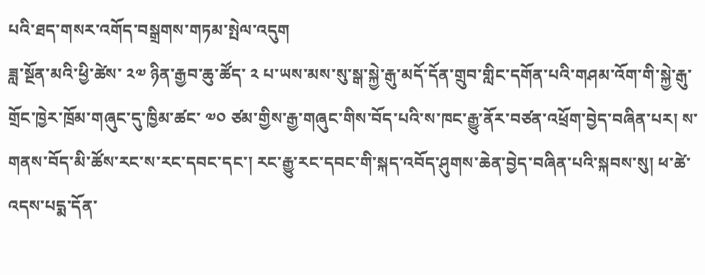པའི་ཐད་གསར་འགོད་བསྒྲགས་གཏམ་སྤེལ་འདུག
ཟླ་སྔོན་མའི་ཕྱི་ཚེས་ ༢༧ ཉིན་རྒྱབ་ཆུ་ཚོད་ ༢ པ་ཡས་མས་སུ་སྒ་སྐྱེ་རྒུ་མདོ་དོན་གྲུབ་གླིང་དགོན་པའི་གཤམ་འོག་གི་སྐྱེ་རྒུ་གྲོང་ཁྱེར་ཁྲོམ་གཞུང་དུ་ཁྱིམ་ཚང་ ༧༠ ཙམ་གྱིས་རྒྱ་གཞུང་གིས་བོད་པའི་ས་ཁང་རྒྱུ་ནོར་བཙན་འཕྲོག་བྱེད་བཞིན་པར། ས་གནས་བོད་མི་ཚོས་རང་ས་རང་དབང་དང་། རང་རྒྱུ་རང་དབང་གི་སྐད་འབོད་ཤུགས་ཆེན་བྱེད་བཞིན་པའི་སྐབས་སུ། ཕ་ཚེ་འདས་པདྨ་དོན་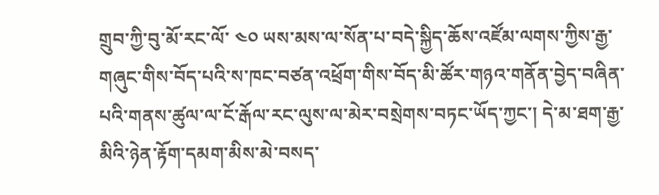གྲུབ་ཀྱི་བུ་མོ་རང་ལོ་ ༤༠ ཡས་མས་ལ་སོན་པ་བདེ་སྐྱིད་ཆོས་འཛོམ་ལགས་ཀྱིས་རྒྱ་གཞུང་གིས་བོད་པའི་ས་ཁང་བཙན་འཕྲོག་གིས་བོད་མི་ཚོར་གཉའ་གནོན་བྱེད་བཞིན་པའི་གནས་ཚུལ་ལ་ངོ་རྒོལ་རང་ལུས་ལ་མེར་བསྲེགས་བཏང་ཡོད་ཀྱང་། དེ་མ་ཐག་རྒྱ་མིའི་ཉེན་རྟོག་དམག་མིས་མེ་བསད་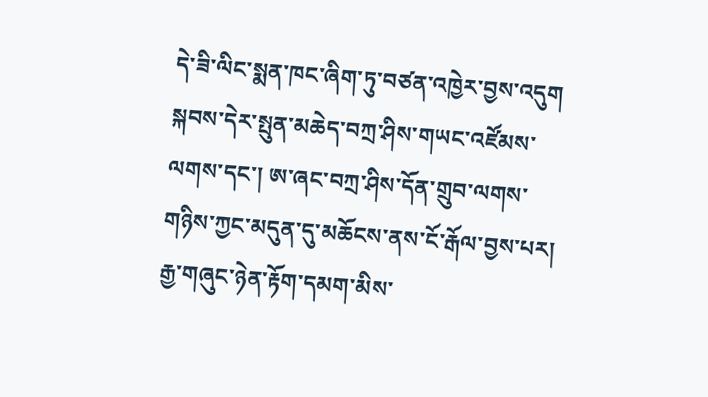དེ་ཟི་ལིང་སྨན་ཁང་ཞིག་ཏུ་བཙན་འཁྱེར་བྱས་འདུག
སྐབས་དེར་སྤུན་མཆེད་བཀྲ་ཤིས་གཡང་འཛོམས་ལགས་དང་། ཨ་ཞང་བཀྲ་ཤིས་དོན་གྲུབ་ལགས་གཉིས་ཀྱང་མདུན་དུ་མཆོངས་ནས་ངོ་རྒོལ་བྱས་པར། རྒྱ་གཞུང་ཉེན་རྟོག་དམག་མིས་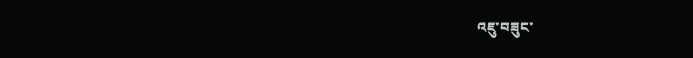འཇུ་བཟུང་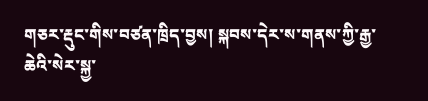གཅར་རྡུང་གིས་བཙན་ཁྲིད་བྱས། སྐབས་དེར་ས་གནས་ཀྱི་རྒྱ་ཆེའི་སེར་སྐྱ་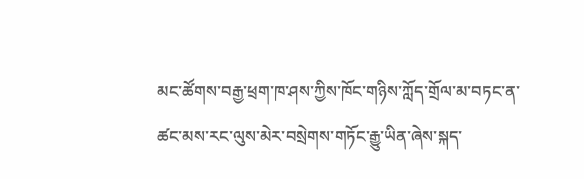མང་ཚོགས་བརྒྱ་ཕྲག་ཁ་ཤས་ཀྱིས་ཁོང་གཉིས་ཀློད་གྲོལ་མ་བཏང་ན་ཚང་མས་རང་ལུས་མེར་བསྲེགས་གཏོང་རྒྱུ་ཡིན་ཞེས་སྐད་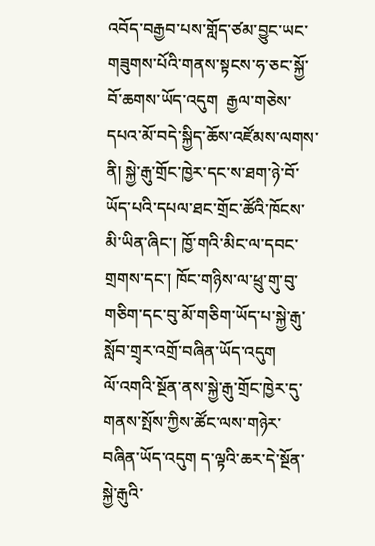འབོད་བརྒྱབ་པས་གློད་ཙམ་བྱུང་ཡང་གཟུགས་པོའི་གནས་སྟངས་ཧ་ཅང་སྐྱོ་བོ་ཆགས་ཡོད་འདུག  རྒྱལ་གཅེས་དཔའ་མོ་བདེ་སྐྱིད་ཆོས་འཛོམས་ལགས་ནི། སྐྱེ་རྒུ་གྲོང་ཁྱེར་དང་ས་ཐག་ཉེ་བོ་ཡོད་པའི་དཔལ་ཐང་གྲོང་ཚོའི་ཁོངས་མི་ཡིན་ཞིང་། ཁྱོ་གའི་མིང་ལ་དབང་གྲགས་དང་། ཁོང་གཉིས་ལ་ཕྲུ་གུ་བུ་གཅིག་དང་བུ་མོ་གཅིག་ཡོད་པ་སྐྱེ་རྒུ་སློབ་གྲྭར་འགྲོ་བཞིན་ཡོད་འདུག
ལོ་འགའི་སྔོན་ནས་སྐྱེ་རྒུ་གྲོང་ཁྱེར་དུ་གནས་སྤོས་ཀྱིས་ཚོང་ལས་གཉེར་བཞིན་ཡོད་འདུག ད་ལྟའི་ཆར་དེ་སྔོན་སྐྱེ་རྒུའི་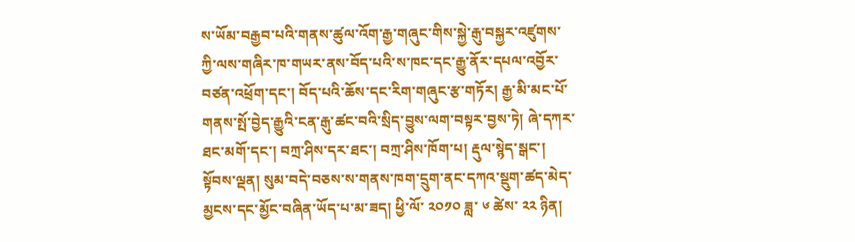ས་ཡོམ་བརྒྱབ་པའི་གནས་ཚུལ་འོག་རྒྱ་གཞུང་གིས་སྐྱེ་རྒུ་བསྐྱར་འཛུགས་ཀྱི་ལས་གཞིར་ཁ་གཡར་ནས་བོད་པའི་ས་ཁང་དང་རྒྱུ་ནོར་དཔལ་འབྱོར་བཙན་འཕྲོག་དང་། བོད་པའི་ཆོས་དང་རིག་གཞུང་རྩ་གཏོར། རྒྱ་མི་མང་པོ་གནས་སྤོ་བྱེད་རྒྱུའི་ངན་རྒུ་ཚང་བའི་སྲིད་བྱུས་ལག་བསྟར་བྱས་ཏེ། ཞེ་དཀར་ཐང་མགོ་དང་། བཀྲ་ཤིས་དར་ཐང་། བཀྲ་ཤིས་ཁོག་པ། རྡུལ་སྙེད་སྒང་། སྟོབས་ལྡན། སུམ་བདེ་བཅས་ས་གནས་ཁག་དྲུག་ནང་དཀའ་སྡུག་ཚད་མེད་མྱངས་དང་མྱོང་བཞིན་ཡོད་པ་མ་ཟད། ཕྱི་ལོ་ ༢༠༡༠ ཟླ་ ༦ ཚེས་ ༢༢ ཉིན།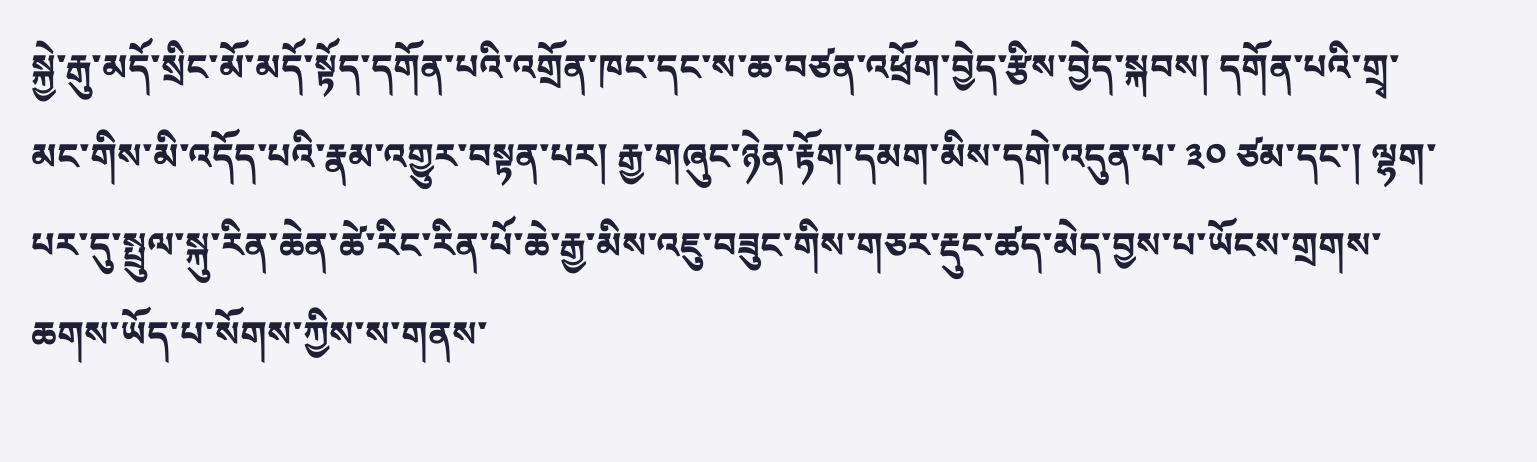སྐྱེ་རྒུ་མདོ་སྲིང་མོ་མདོ་སྟོད་དགོན་པའི་འགྲོན་ཁང་དང་ས་ཆ་བཙན་འཕྲོག་བྱེད་རྩིས་བྱེད་སྐབས། དགོན་པའི་གྲྭ་མང་གིས་མི་འདོད་པའི་རྣམ་འགྱུར་བསྟན་པར། རྒྱ་གཞུང་ཉེན་རྟོག་དམག་མིས་དགེ་འདུན་པ་ ༣༠ ཙམ་དང་། ལྷག་པར་དུ་སྤྲུལ་སྐུ་རིན་ཆེན་ཚེ་རིང་རིན་པོ་ཆེ་རྒྱ་མིས་འཇུ་བཟུང་གིས་གཅར་རྡུང་ཚད་མེད་བྱས་པ་ཡོངས་གྲགས་ཆགས་ཡོད་པ་སོགས་ཀྱིས་ས་གནས་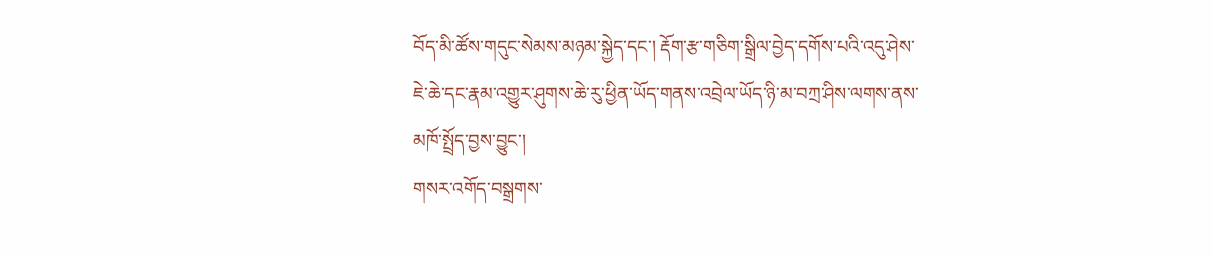བོད་མི་ཚོས་གདུང་སེམས་མཉམ་སྐྱེད་དང་། རྡོག་རྩ་གཅིག་སྒྲིལ་བྱེད་དགོས་པའི་འདུ་ཤེས་ཇེ་ཆེ་དང་རྣམ་འགྱུར་ཤུགས་ཆེ་རུ་ཕྱིན་ཡོད་གནས་འབྲེལ་ཡོད་ཉི་མ་བཀྲ་ཤིས་ལགས་ནས་མཁོ་སྤྲོད་བྱས་བྱུང་།
གསར་འགོད་བསྒྲགས་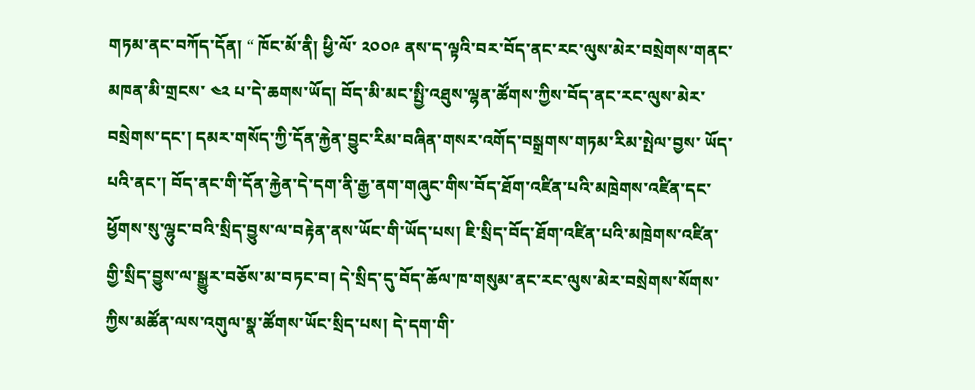གཏམ་ནང་བཀོད་དོན། “ ཁོང་མོ་ནི། ཕྱི་ལོ་ ༢༠༠༩ ནས་ད་ལྟའི་བར་བོད་ནང་རང་ལུས་མེར་བསྲེགས་གནང་མཁན་མི་གྲངས་ ༤༢ པ་དེ་ཆགས་ཡོད། བོད་མི་མང་སྤྱི་འཐུས་ལྷན་ཚོགས་ཀྱིས་བོད་ནང་རང་ལུས་མེར་བསྲེགས་དང་། དམར་གསོད་ཀྱི་དོན་རྐྱེན་བྱུང་རིམ་བཞིན་གསར་འགོད་བསྒྲགས་གཏམ་རིམ་སྤེལ་བྱས་ ཡོད་པའི་ནང་། བོད་ནང་གི་དོན་རྐྱེན་དེ་དག་ནི་རྒྱ་ནག་གཞུང་གིས་བོད་ཐོག་འཛིན་པའི་མཁྲེགས་འཛིན་དང་ཕྱོགས་སུ་ལྷུང་བའི་སྲིད་བྱུས་ལ་བརྟེན་ནས་ཡོང་གི་ཡོད་པས། ཇི་སྲིད་བོད་ཐོག་འཛིན་པའི་མཁྲེགས་འཛིན་གྱི་སྲིད་བྱུས་ལ་སྒྱུར་བཅོས་མ་བཏང་བ། དེ་སྲིད་དུ་བོད་ཆོལ་ཁ་གསུམ་ནང་རང་ལུས་མེར་བསྲེགས་སོགས་ཀྱིས་མཚོན་ལས་འགུལ་སྣ་ཚོགས་ཡོང་སྲིད་པས། དེ་དག་གི་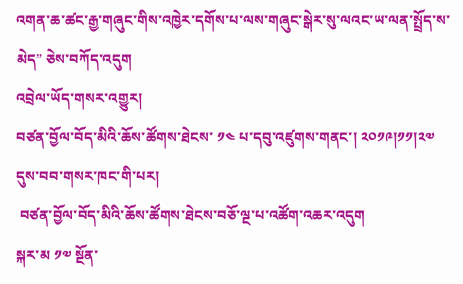འགན་ཆ་ཚང་རྒྱ་གཞུང་གིས་འཁྱེར་དགོས་པ་ལས་གཞུང་སྒེར་སུ་ལའང་ཡ་ལན་སྤྲོད་ས་མེད” ཅེས་བཀོད་འདུག
འབྲེལ་ཡོད་གསར་འགྱུར།
བཙན་བྱོལ་བོད་མིའི་ཆོས་ཚོགས་ཐེངས་ ༡༤ པ་དབུ་འཛུགས་གནང་། ༢༠༡༩།༡༡།༢༧ དུས་བབ་གསར་ཁང་གི་པར།
 བཙན་བྱོལ་བོད་མིའི་ཆོས་ཚོགས་ཐེངས་བཅོ་ལྔ་པ་འཚོག་འཆར་འདུག
སྐར་མ ༡༧ སྔོན་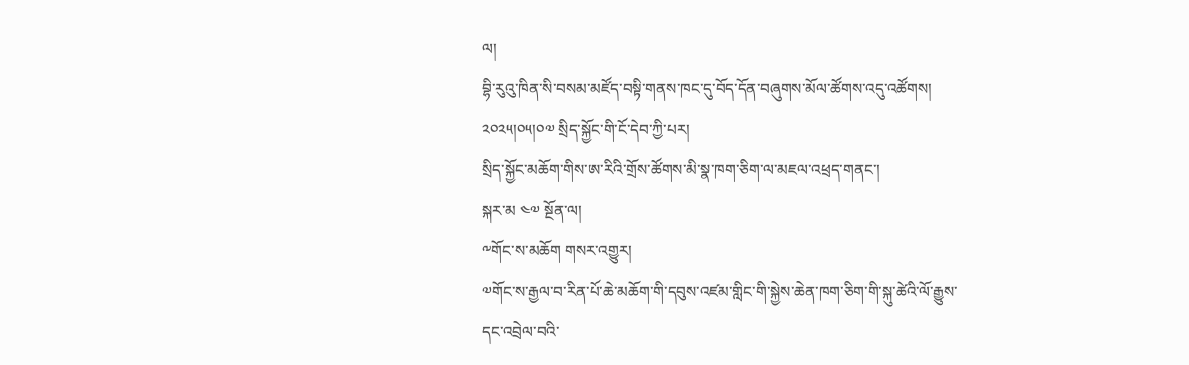ལ།
བྷི་རུའུ་ཁིན་སི་བསམ་མཛོད་བསྟི་གནས་ཁང་དུ་བོད་དོན་བཞུགས་མོལ་ཚོགས་འདུ་འཚོགས། ༢༠༢༥།༠༥།༠༧ སྲིད་སྐྱོང་གི་ངོ་དེབ་ཀྱི་པར།
སྲིད་སྐྱོང་མཆོག་གིས་ཨ་རིའི་གྲོས་ཚོགས་མི་སྣ་ཁག་ཅིག་ལ་མཇལ་འཕྲད་གནང་།
སྐར་མ ༤༧ སྔོན་ལ།
༸གོང་ས་མཆོག གསར་འགྱུར།
༧གོང་ས་རྒྱལ་བ་རིན་པོ་ཆེ་མཆོག་གི་དབུས་འཛམ་གླིང་གི་སྐྱེས་ཆེན་ཁག་ཅིག་གི་སྐུ་ཚེའི་ལོ་རྒྱུས་དང་འབྲེལ་བའི་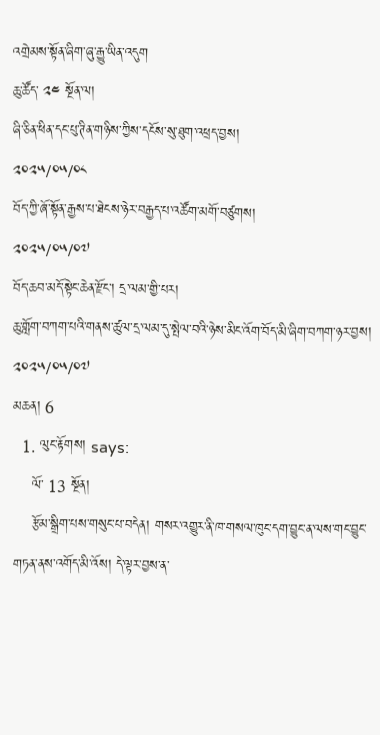འགྲེམས་སྟོན་ཞིག་ཞུ་རྒྱུ་ཡིན་འདུག
ཆུ་ཚོད་ ༢༤ སྔོན་ལ།
ཞི་ཅིན་ཕིན་དང་པུ་ཊིན་གཉིས་ཀྱིས་དངོས་སུ་ཐུག་འཕྲད་བྱས།
༢༠༢༥/༠༥/༠༨
བོད་ཀྱི་ཞོ་སྟོན་རྒྱས་པ་ཐེངས་ཉེར་བརྒྱད་པ་འཚོག་མགོ་བཙུགས།
༢༠༢༥/༠༥/༠༧
བོད་ཆབ་མདོ་སྟེང་ཆེན་རྫོང་། དྲ་ལམ་གྱི་པར།
ཆུ་གློག་བཀག་པའི་གནས་ཚུལ་དྲ་ལམ་དུ་སྤེལ་བའི་ཉེས་མིང་འོག་བོད་མི་ཞིག་བཀག་ཉར་བྱས།
༢༠༢༥/༠༥/༠༧
མཆན། 6
  1. ལུང་རྟོགས། says:
    ལོ་ 13 སྔོན།
    རྩོམ་སྒྲིག་པས་གསུང་པ་བདེན། གསར་འགྱུར་ནི་ཁ་གསལ་ཁུང་དག་བྱུང་ན་ལས་གང་བྱུང་གཏན་ནས་འགོད་མི་འོས། དེ་ལྟར་བྱས་ན་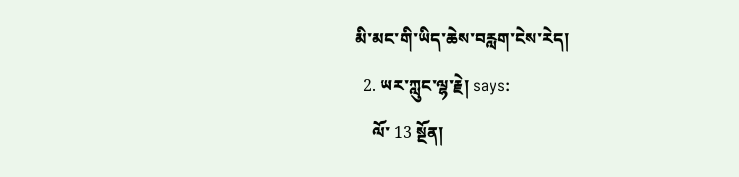མི་མང་གི་ཡིད་ཆེས་བརླག་ངེས་རེད།
  2. ཡར་ཀླུང་ལྷ་རྗེ། says:
    ལོ་ 13 སྔོན།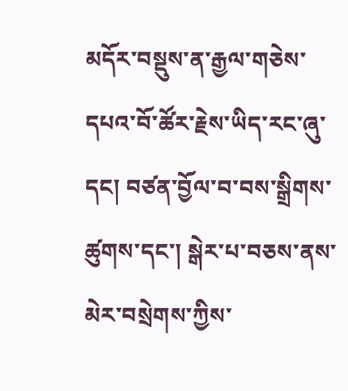མདོར་བསྡུས་ན་རྒྱལ་གཅེས་དཔའ་བོ་ཚོར་རྗེས་ཡིད་རང་ཞུ་དང། བཙན་བྱོལ་བ་བས་སྒྲིགས་ཚུགས་དང་། སྒེར་པ་བཅས་ནས་མེར་བསྲེགས་ཀྱིས་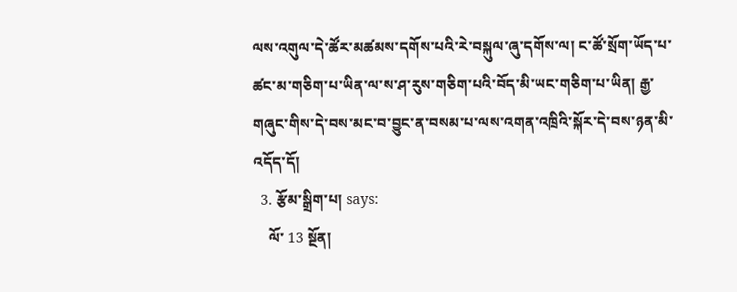ལས་འགུལ་དེ་ཚོར་མཚམས་དགོས་པའི་རེ་བསྐུལ་ཞུ་དགོས་ལ། ང་ཚོ་སྲོག་ཡོད་པ་ཚང་མ་གཅིག་པ་ཡིན་ལ་ས་ཤ་རུས་གཅིག་པའི་བོད་མི་ཡང་གཅིག་པ་ཡིན། རྒྱ་གཞུང་གིས་དེ་བས་མང་བ་བྱུང་ན་བསམ་པ་ལས་འགན་འཁྲིའི་སྐོར་དེ་བས་ཉན་མི་འདོད་དོ།
  3. རྩོམ་སྒྲིག་པ། says:
    ལོ་ 13 སྔོན།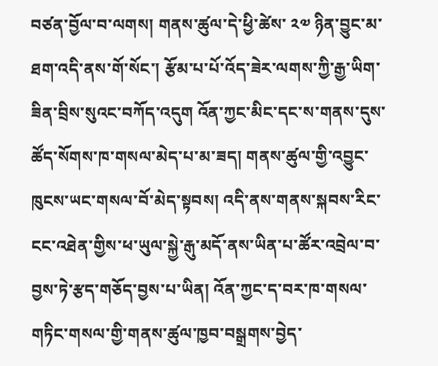བཙན་བྱོལ་བ་ལགས། གནས་ཚུལ་དེ་ཕྱི་ཚེས་ ༢༧ ཉིན་བྱུང་མ་ཐག་འདི་ནས་གོ་སོང་། རྩོམ་པ་པོ་འོད་ཟེར་ལགས་ཀྱི་རྒྱ་ཡིག་ཟིན་བྲིས་སུའང་བཀོད་འདུག འོན་ཀྱང་མིང་དང་ས་གནས་དུས་ཚོད་སོགས་ཁ་གསལ་མེད་པ་མ་ཟད། གནས་ཚུལ་གྱི་འབྱུང་ཁུངས་ཡང་གསལ་བོ་མེད་སྟབས། འདི་ནས་གནས་སྐབས་རིང་ངང་འཐེན་གྱིས་ཕ་ཡུལ་སྐྱེ་རྒུ་མདོ་ནས་ཡིན་པ་ཚོར་འབྲེལ་བ་བྱས་ཏེ་རྩད་གཅོད་བྱས་པ་ཡིན། འོན་ཀྱང་ད་བར་ཁ་གསལ་གཏིང་གསལ་གྱི་གནས་ཚུལ་ཁྱབ་བསྒྲགས་བྱེད་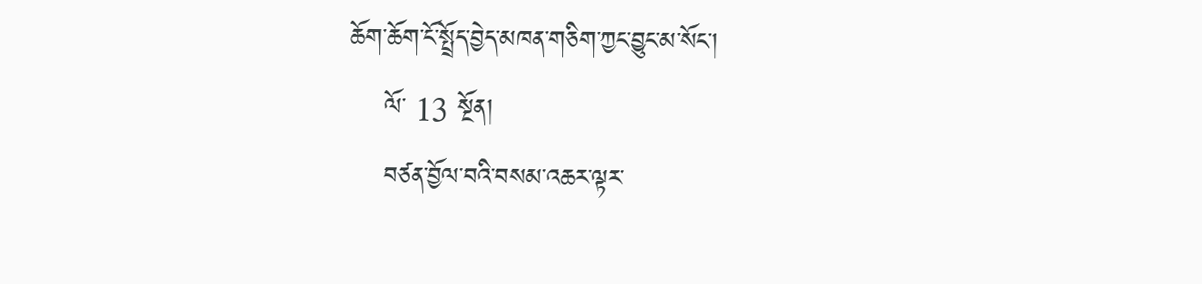ཆོག་ཆོག་ངོ་སྤྲོད་བྱེད་མཁན་གཅིག་ཀྱང་བྱུང་མ་སོང་།
    ལོ་ 13 སྔོན།
    བཙན་བྱོལ་བའི་བསམ་འཆར་ལྟར་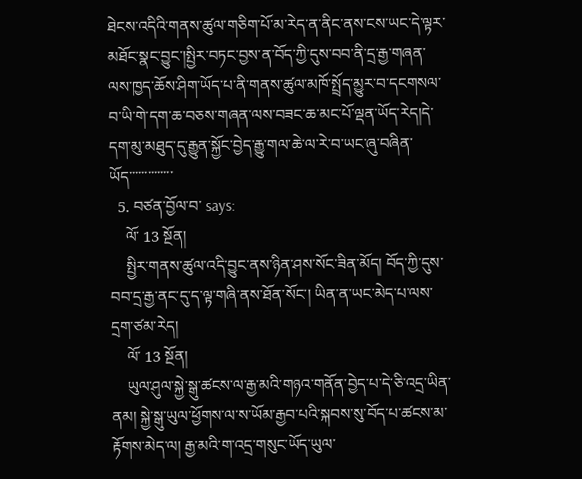ཐེངས་འདིའི་གནས་ཚུལ་གཅིག་པོ་མ་རེད་ན་ནིང་ནས་ངས་ཡང་དེ་ལྟར་མཐོང་སྣང་བྱུང་།སྤྱིར་བཏང་བྱས་ན་བོད་ཀྱི་དུས་བབ་ནི་དྲ་རྒྱ་གཞན་ལས་ཁྱད་ཆོས་ཤིག་ཡོད་པ་ནི་གནས་ཚུལ་མཁོ་སྤྲོད་མྱུར་བ་དངགསལ་བ་ཡི་གེ་དག་ཆ་བཅས་གཞན་ལས་བཟང་ཆ་མང་པོ་ལྡན་ཡོད་རེད།དེ་དག་མུ་མཐུད་དུ་རྒྱུན་སྐྱོང་བྱེད་རྒྱུ་གལ་ཆེ་ལ་རེ་བ་ཡང་ཞུ་བཞིན་ཡོད་་་་་་་་་་་་་་
  5. བཙན་བྱོལ་བ་ says:
    ལོ་ 13 སྔོན།
    སྤྱིར་གནས་ཚུལ་འདི་བྱུང་ནས་ཉིན་ཤས་སོང་ཟིན་མོད། བོད་ཀྱི་དུས་བབ་དྲ་རྒྱ་ནང་དུ་ད་ལྟ་གཞི་ནས་ཐོན་སོང་། ཡིན་ན་ཡང་མེད་པ་ལས་དྲག་ཙམ་རེད།
    ལོ་ 13 སྔོན།
    ཡུལ་ཤུལ་སྐྱེ་སྒུ་ཚངས་ལ་རྒྱ་མའི་གཉའ་གནོན་བྱེད་པ་དེ་ཅི་འདྲ་ཡིན་ནམ། སྐྱེ་སྒུ་ཡུལ་ཕྱོགས་ལ་ས་ཡོམ་རྒྱབ་པའི་སྐབས་སུ་བོད་པ་ཚངས་མ་རྟོགས་མེད་ལ། རྒྱ་མའི་ག་འདྲ་གསུང་ཡོད་ཡུལ་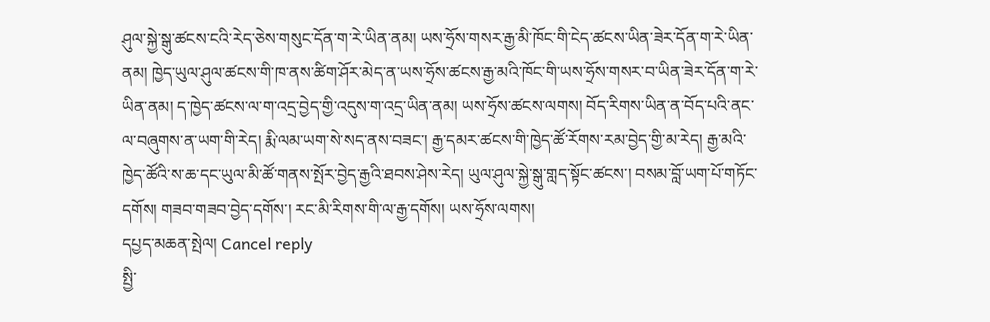ཤུལ་སྐྱེ་སྒུ་ཚངས་ངའི་རེད་ཅེས་གསུང་དོན་ག་རེ་ཡིན་ནམ། ཡས་ཧྲོས་གསར་རྒྱ་མི་ཁོང་གི་ངེད་ཚངས་ཡིན་ཟེར་དོན་ག་རེ་ཡིན་ནམ། ཁྱེད་ཡུལ་ཤུལ་ཚངས་གི་ཁ་ནས་ཚིག་ཤོར་མེད་ན་ཡས་ཧྲོས་ཚངས་རྒྱ་མའི་ཁོང་གི་ཡས་ཧྲོས་གསར་བ་ཡིན་ཟེར་དོན་ག་རེ་ཡིན་ནམ། ད་ཁྱེད་ཚངས་ལ་ག་འདྲ་བྱེད་གྱི་འདུས་ག་འདྲ་ཡིན་ནམ། ཡས་ཧྲོས་ཚངས་ལགས། བོད་རིགས་ཡིན་ན་བོད་པའི་ནང་ལ་བཞུགས་ན་ཡག་གི་རེད། རྨི་ལམ་ཡག་སེ་སད་ནས་བཟང་། རྒྱ་དམར་ཚངས་གི་ཁྱེད་ཚོ་རོགས་རམ་བྱེད་གྱི་མ་རེད། རྒྱ་མའི་ཁྱེད་ཚོའི་ས་ཆ་དང་ཡུལ་མི་ཚོ་གནས་སྤོར་བྱེད་རྒྱའི་ཐབས་ཤེས་རེད། ཡུལ་ཤུལ་སྐྱེ་སྒུ་གླད་སྟོང་ཚངས་། བསམ་བློ་ཡག་པོ་གཏོང་དགོས། གཟབ་གཟབ་བྱེད་དགོས་། རང་མི་རིགས་གི་ལ་རྒྱ་དགོས། ཡས་ཧྲོས་ལགས།
དཔྱད་མཆན་སྤེལ། Cancel reply
སྤྱི་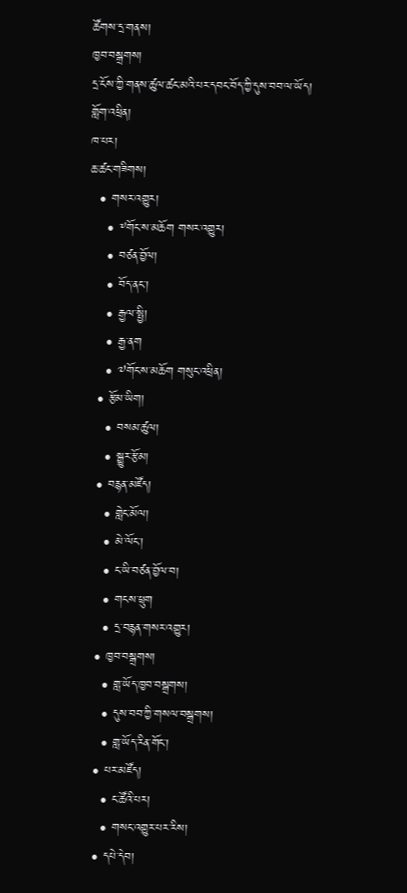ཚོགས་དྲ་གནས།
ཁྱབ་བསྒྲགས།
དྲ་ངོས་ཀྱི་གནས་ཚུལ་ཚང་མའི་པར་དབང་བོད་ཀྱི་དུས་བབ་ལ་ཡོད།
གློག་འཕྲིན།
ཁ་པར།
ཆ་ཚང་གཟིགས།
  • གསར་འགྱུར།
    • ༸གོང་ས་མཆོག གསར་འགྱུར།
    • བཙན་བྱོལ།
    • བོད་ནང་།
    • རྒྱལ་སྤྱི།
    • རྒྱ་ནག
    • ༧གོང་ས་མཆོག གསུང་འཕྲིན།
  • རྩོམ་ཡིག།
    • བསམ་ཚུལ།
    • སྒྱུར་རྩོམ།
  • བརྙན་མཛོད།
    • གླེང་མོལ།
    • མེ་ལོང་།
    • ང་ཡི་བཙན་བྱོལ་བ།
    • གངས་ཕྲུག
    • དྲ་བརྙན་གསར་འགྱུར།
  • ཁྱབ་བསྒྲགས།
    • གླ་ཡོད་ཁྱབ་བསྒྲགས།
    • དུས་བབ་ཀྱི་གསལ་བསྒྲགས།
    • གླ་ཡོད་རིན་གོང་།
  • པར་མཛོད།
    • ང་ཚོའི་པར།
    • གསང་འགྱུར་པར་རིས།
  • དཔེ་དེབ།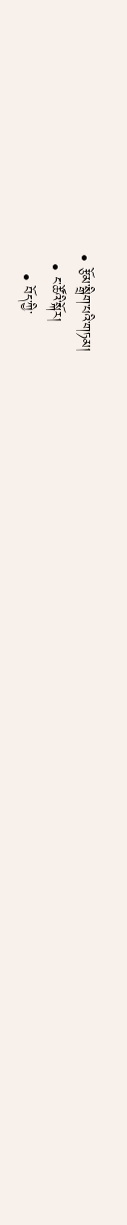• རྩོམ་སྒྲིག་པའི་གཏམ།
  • ང་ཚོའི་སྐོར།
    • བོད་ཀྱི་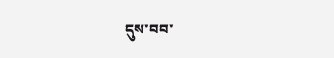དུས་བབ་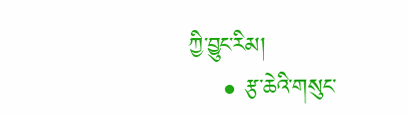ཀྱི་བྱུང་རིམ།
    • རྩ་ཆེའི་གསུང་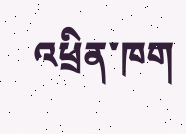འཕྲིན་ཁག